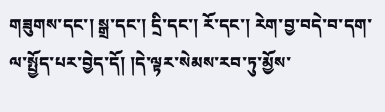གཟུགས་དང་། སྒྲ་དང་། དྲི་དང་། རོ་དང་། རེག་བྱ་བདེ་བ་དག་ལ་སྤྱོད་པར་བྱེད་དོ། །དེ་ལྟར་སེམས་རབ་ཏུ་མྱོས་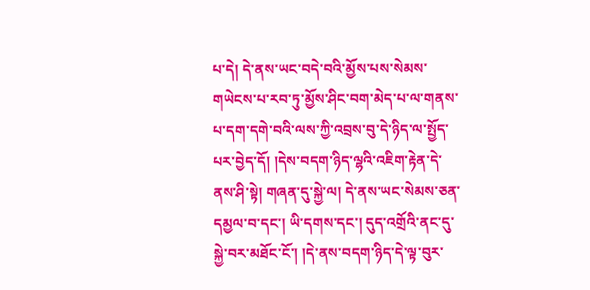པ་དེ། དེ་ནས་ཡང་བདེ་བའི་མྱོས་པས་སེམས་གཡེངས་པ་རབ་ཏུ་མྱོས་ཤིང་བག་མེད་པ་ལ་གནས་པ་དག་དགེ་བའི་ལས་ཀྱི་འབྲས་བུ་དེ་ཉིད་ལ་སྤྱོད་པར་བྱེད་དོ། །དེས་བདག་ཉིད་ལྷའི་འཇིག་རྟེན་དེ་ནས་ཤི་སྟེ། གཞན་དུ་སྐྱེ་ལ། དེ་ནས་ཡང་སེམས་ཅན་དམྱལ་བ་དང་། ཡི་དགས་དང་། དུད་འགྲོའི་ནང་དུ་སྐྱེ་བར་མཐོང་ངོ་། །དེ་ནས་བདག་ཉིད་དེ་ལྟ་བུར་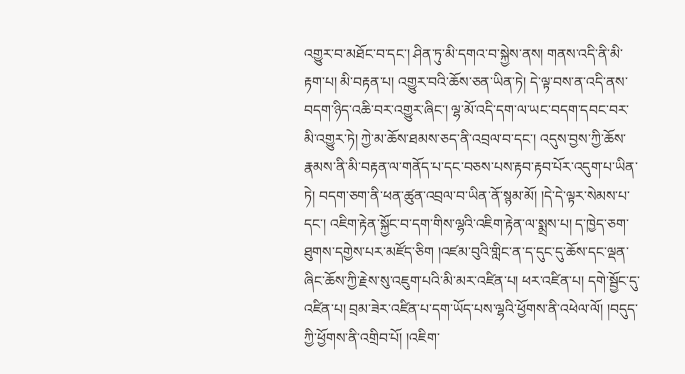འགྱུར་བ་མཐོང་བ་དང་། ཤིན་ཏུ་མི་དགའ་བ་སྐྱེས་ནས། གནས་འདི་ནི་མི་རྟག་པ། མི་བརྟན་པ། འགྱུར་བའི་ཆོས་ཅན་ཡིན་ཏེ། དེ་ལྟ་བས་ན་འདི་ནས་བདག་ཉིད་འཆི་བར་འགྱུར་ཞིང་། ལྷ་མོ་འདི་དག་ལ་ཡང་བདག་དབང་བར་མི་འགྱུར་ཏེ། ཀྱེ་མ་ཆོས་ཐམས་ཅད་ནི་འབྲལ་བ་དང་། འདུས་བྱས་ཀྱི་ཆོས་རྣམས་ནི་མི་བརྟན་ལ་གནོད་པ་དང་བཅས་པས་རྟབ་རྟབ་པོར་འདུག་པ་ཡིན་ཏེ། བདག་ཅག་ནི་ཕན་ཚུན་འབྲལ་བ་ཡིན་ནོ་སྙམ་མོ། །དེ་དེ་ལྟར་སེམས་པ་དང་། འཇིག་རྟེན་སྐྱོང་བ་དག་གིས་ལྷའི་འཇིག་རྟེན་ལ་སྨྲས་པ། ད་ཁྱེད་ཅག་ཐུགས་དགྱེས་པར་མཛོད་ཅིག །འཛམ་བུའི་གླིང་ན་ད་དུང་དུ་ཆོས་དང་ལྡན་ཞིང་ཆོས་ཀྱི་རྗེས་སུ་འཇུག་པའི་མི་མར་འཛིན་པ། ཕར་འཛིན་པ། དགེ་སྦྱོང་དུ་འཛིན་པ། བྲམ་ཟེར་འཛིན་པ་དག་ཡོད་པས་ལྷའི་ཕྱོགས་ནི་འཕེལ་ལོ། །བདུད་ཀྱི་ཕྱོགས་ནི་འགྲིབ་པོ། །འཇིག་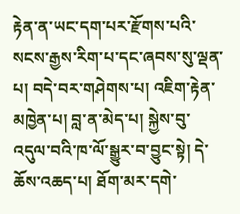རྟེན་ན་ཡང་དག་པར་རྫོགས་པའི་སངས་རྒྱས་རིག་པ་དང་ཞབས་སུ་ལྡན་པ། བདེ་བར་གཤེགས་པ། འཇིག་རྟེན་མཁྱེན་པ། བླ་ན་མེད་པ། སྐྱེས་བུ་འདུལ་བའི་ཁ་ལོ་སྒྱུར་བ་བྱུང་སྟེ། དེ་ཆོས་འཆད་པ། ཐོག་མར་དགེ་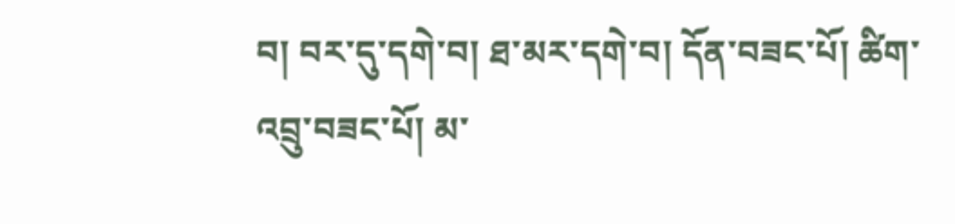བ། བར་དུ་དགེ་བ། ཐ་མར་དགེ་བ། དོན་བཟང་པོ། ཚིག་འབྲུ་བཟང་པོ། མ་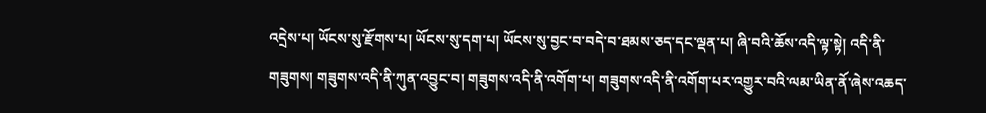འདྲེས་པ། ཡོངས་སུ་རྫོགས་པ། ཡོངས་སུ་དག་པ། ཡོངས་སུ་བྱང་བ་བདེ་བ་ཐམས་ཅད་དང་ལྡན་པ། ཞི་བའི་ཆོས་འདི་ལྟ་སྟེ། འདི་ནི་གཟུགས། གཟུགས་འདི་ནི་ཀུན་འབྱུང་བ། གཟུགས་འདི་ནི་འགོག་པ། གཟུགས་འདི་ནི་འགོག་པར་འགྱུར་བའི་ལམ་ཡིན་ནོ་ཞེས་འཆད་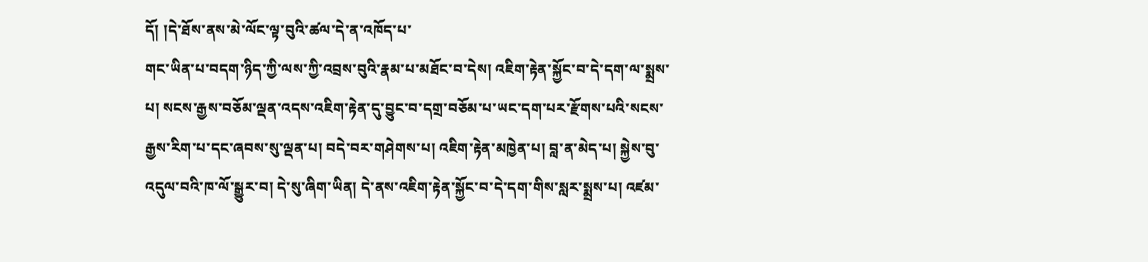དོ། །དེ་ཐོས་ནས་མེ་ལོང་ལྟ་བུའི་ཚལ་དེ་ན་འཁོད་པ་
གང་ཡིན་པ་བདག་ཉིད་ཀྱི་ལས་ཀྱི་འབྲས་བུའི་རྣམ་པ་མཐོང་བ་དེས། འཇིག་རྟེན་སྐྱོང་བ་དེ་དག་ལ་སྨྲས་པ། སངས་རྒྱས་བཅོམ་ལྡན་འདས་འཇིག་རྟེན་དུ་བྱུང་བ་དགྲ་བཅོམ་པ་ཡང་དག་པར་རྫོགས་པའི་སངས་རྒྱས་རིག་པ་དང་ཞབས་སུ་ལྡན་པ། བདེ་བར་གཤེགས་པ། འཇིག་རྟེན་མཁྱེན་པ། བླ་ན་མེད་པ། སྐྱེས་བུ་འདུལ་བའི་ཁ་ལོ་སྒྱུར་བ། དེ་སུ་ཞིག་ཡིན། དེ་ནས་འཇིག་རྟེན་སྐྱོང་བ་དེ་དག་གིས་སླར་སྨྲས་པ། འཛམ་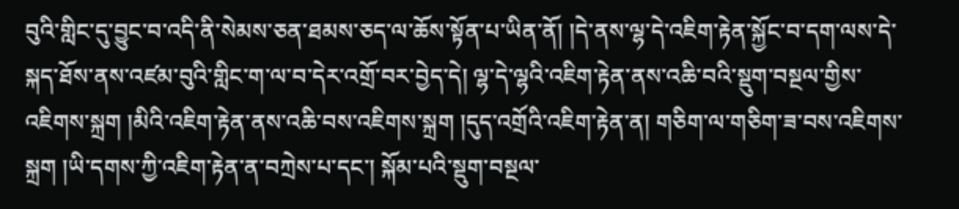བུའི་གླིང་དུ་བྱུང་བ་འདི་ནི་སེམས་ཅན་ཐམས་ཅད་ལ་ཆོས་སྟོན་པ་ཡིན་ནོ། །དེ་ནས་ལྷ་དེ་འཇིག་རྟེན་སྐྱོང་བ་དག་ལས་དེ་སྐད་ཐོས་ནས་འཛམ་བུའི་གླིང་ག་ལ་བ་དེར་འགྲོ་བར་བྱེད་དེ། ལྷ་དེ་ལྷའི་འཇིག་རྟེན་ནས་འཆི་བའི་སྡུག་བསྔལ་གྱིས་འཇིགས་སྐྲག །མིའི་འཇིག་རྟེན་ནས་འཆི་བས་འཇིགས་སྐྲག །དུད་འགྲོའི་འཇིག་རྟེན་ན། གཅིག་ལ་གཅིག་ཟ་བས་འཇིགས་སྐྲག །ཡི་དགས་ཀྱི་འཇིག་རྟེན་ན་བཀྲེས་པ་དང་། སྐོམ་པའི་སྡུག་བསྔལ་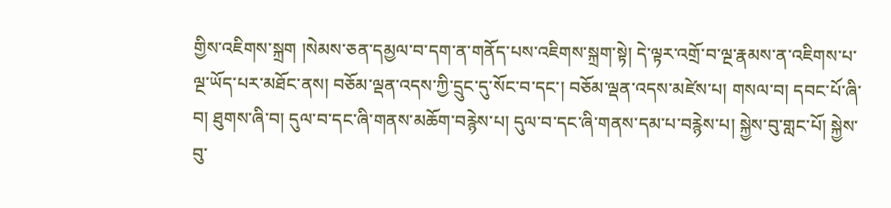གྱིས་འཇིགས་སྐྲག །སེམས་ཅན་དམྱལ་བ་དག་ན་གནོད་པས་འཇིགས་སྐྲག་སྟེ། དེ་ལྟར་འགྲོ་བ་ལྔ་རྣམས་ན་འཇིགས་པ་ལྔ་ཡོད་པར་མཐོང་ནས། བཅོམ་ལྡན་འདས་ཀྱི་དྲུང་དུ་སོང་བ་དང་། བཅོམ་ལྡན་འདས་མཛེས་པ། གསལ་བ། དབང་པོ་ཞི་བ། ཐུགས་ཞི་བ། དུལ་བ་དང་ཞི་གནས་མཆོག་བརྙེས་པ། དུལ་བ་དང་ཞི་གནས་དམ་པ་བརྙེས་པ། སྐྱེས་བུ་གླང་པོ། སྐྱེས་བུ་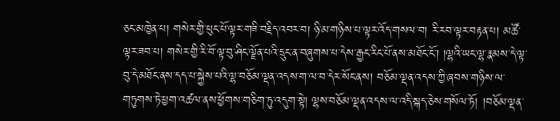ཅང་མཁྱེན་པ། གསེར་གྱི་ཕུང་པོ་ལྟར་གཟི་བརྗིད་འབར་བ། ཉི་མ་གཉིས་པ་ལྟར་འོད་གསལ་བ། རི་རབ་ལྟར་བརྟན་པ། མཚོ་ལྟར་ཟབ་པ། གསེར་གྱི་རི་བོ་ལྟ་བུ་ཤིང་ལྗོན་པའི་དྲུང་ན་བཞུགས་པ་དེས་རྒྱང་རིང་པོ་ནས་མཐོང་ངོ་། །ལྷའི་ཡང་ལྷ་རྣམས་དེ་ལྟ་བུ་དེ་མཐོང་ནས་དད་པ་སྐྱེས་པའི་ལྷ་བཅོམ་ལྡན་འདས་ག་ལ་བ་དེར་སོང་ནས། བཅོམ་ལྡན་འདས་ཀྱི་ཞབས་གཉིས་ལ་གཏུགས་ཏེ་ཕྱག་འཚལ་ནས་ཕྱོགས་གཅིག་ཏུ་འདུག་སྟེ། ལྷས་བཅོམ་ལྡན་འདས་ལ་འདི་སྐད་ཅེས་གསོལ་ཏོ། །བཅོམ་ལྡན་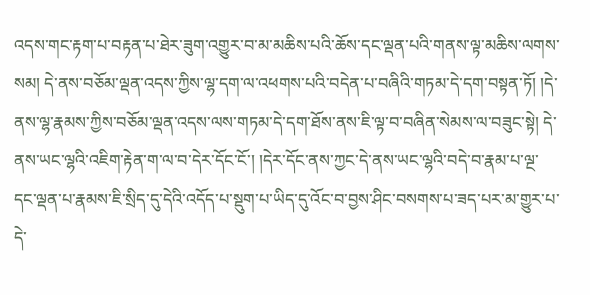འདས་གང་རྟག་པ་བརྟན་པ་ཐེར་ཟུག་འགྱུར་བ་མ་མཆིས་པའི་ཆོས་དང་ལྡན་པའི་གནས་ལྟ་མཆིས་ལགས་སམ། དེ་ནས་བཅོམ་ལྡན་འདས་ཀྱིས་ལྷ་དག་ལ་འཕགས་པའི་བདེན་པ་བཞིའི་གཏམ་དེ་དག་བསྟན་ཏོ། །དེ་
ནས་ལྷ་རྣམས་ཀྱིས་བཅོམ་ལྡན་འདས་ལས་གཏམ་དེ་དག་ཐོས་ནས་ཇི་ལྟ་བ་བཞིན་སེམས་ལ་བཟུང་སྟེ། དེ་ནས་ཡང་ལྷའི་འཇིག་རྟེན་ག་ལ་བ་དེར་དོང་ངོ་། །དེར་དོང་ནས་ཀྱང་དེ་ནས་ཡང་ལྷའི་བདེ་བ་རྣམ་པ་ལྔ་དང་ལྡན་པ་རྣམས་ཇི་སྲིད་དུ་དེའི་འདོད་པ་སྡུག་པ་ཡིད་དུ་འོང་བ་བྱས་ཤིང་བསགས་པ་ཟད་པར་མ་གྱུར་པ་དེ་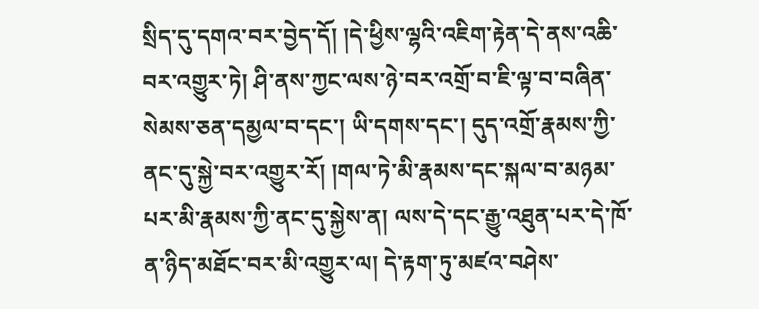སྲིད་དུ་དགའ་བར་བྱེད་དོ། །དེ་ཕྱིས་ལྷའི་འཇིག་རྟེན་དེ་ནས་འཆི་བར་འགྱུར་ཏེ། ཤི་ནས་ཀྱང་ལས་ཉེ་བར་འགྲོ་བ་ཇི་ལྟ་བ་བཞིན་སེམས་ཅན་དམྱལ་བ་དང་། ཡི་དགས་དང་། དུད་འགྲོ་རྣམས་ཀྱི་ནང་དུ་སྐྱེ་བར་འགྱུར་རོ། །གལ་ཏེ་མི་རྣམས་དང་སྐལ་བ་མཉམ་པར་མི་རྣམས་ཀྱི་ནང་དུ་སྐྱེས་ན། ལས་དེ་དང་རྒྱུ་འཐུན་པར་དེ་ཁོ་ན་ཉིད་མཐོང་བར་མི་འགྱུར་ལ། དེ་རྟག་ཏུ་མཛའ་བཤེས་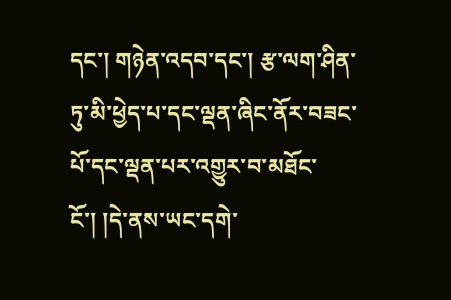དང་། གཉེན་འདབ་དང་། རྩ་ལག་ཤིན་ཏུ་མི་ཕྱེད་པ་དང་ལྡན་ཞིང་ནོར་བཟང་པོ་དང་ལྡན་པར་འགྱུར་བ་མཐོང་ངོ་། །དེ་ནས་ཡང་དགེ་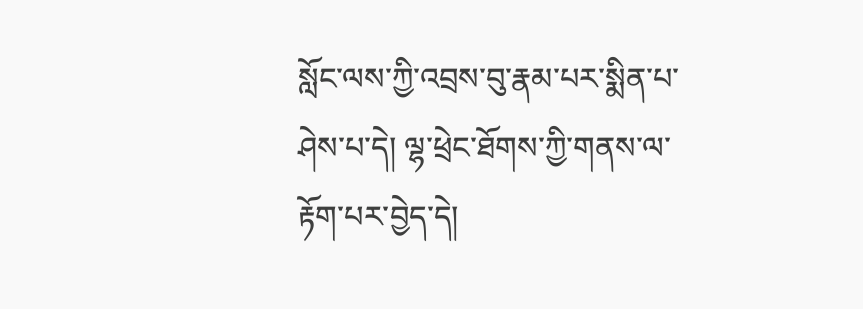སློང་ལས་ཀྱི་འབྲས་བུ་རྣམ་པར་སྨིན་པ་ཤེས་པ་དེ། ལྷ་ཕྲེང་ཐོགས་ཀྱི་གནས་ལ་རྟོག་པར་བྱེད་དེ།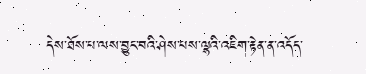དེས་ཐོས་པ་ལས་བྱུང་བའི་ཤེས་པས་ལྷའི་འཇིག་རྟེན་ན་འདོད་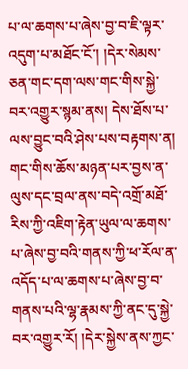པ་ལ་ཆགས་པ་ཞེས་བྱ་བ་ཇི་ལྟར་འདུག་པ་མཐོང་ངོ་། །དེར་སེམས་ཅན་གང་དག་ལས་གང་གིས་སྐྱེ་བར་འགྱུར་སྙམ་ནས། དེས་ཐོས་པ་ལས་བྱུང་བའི་ཤེས་པས་བརྟགས་ན། གང་གིས་ཆོས་མཉན་པར་བྱས་ན་ལུས་དང་བྲལ་ནས་བདེ་འགྲོ་མཐོ་རིས་ཀྱི་འཇིག་རྟེན་ཡུལ་ལ་ཆགས་པ་ཞེས་བྱ་བའི་གནས་ཀྱི་ཕ་རོལ་ན་འདོད་པ་ལ་ཆགས་པ་ཞེས་བྱ་བ་གནས་པའི་ལྷ་རྣམས་ཀྱི་ནང་དུ་སྐྱེ་བར་འགྱུར་རོ། །དེར་སྐྱེས་ནས་ཀྱང་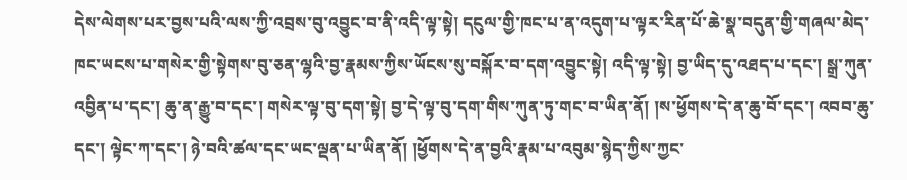དེས་ལེགས་པར་བྱས་པའི་ལས་ཀྱི་འབྲས་བུ་འབྱུང་བ་ནི་འདི་ལྟ་སྟེ། དངུལ་གྱི་ཁང་པ་ན་འདུག་པ་ལྟར་རིན་པོ་ཆེ་སྣ་བདུན་གྱི་གཞལ་མེད་ཁང་ཡངས་པ་གསེར་གྱི་སྟེགས་བུ་ཅན་ལྷའི་བྱ་རྣམས་ཀྱིས་ཡོངས་སུ་བསྐོར་བ་དག་འབྱུང་སྟེ། འདི་ལྟ་སྟེ། བྱ་ཡིད་དུ་འཐད་པ་དང་། སྒྲ་ཀུན་འབྱིན་པ་དང་། ཆུ་ན་རྒྱུ་བ་དང་། གསེར་ལྟ་བུ་དག་སྟེ། བྱ་དེ་ལྟ་བུ་དག་གིས་ཀུན་ཏུ་གང་བ་ཡིན་ནོ། །ས་ཕྱོགས་དེ་ན་ཆུ་བོ་དང་། འབབ་ཆུ་དང་། ལྟེང་ཀ་དང་། ཉེ་བའི་ཚལ་དང་ཡང་ལྡན་པ་ཡིན་ནོ། །ཕྱོགས་དེ་ན་བྱའི་རྣམ་པ་འབུམ་སྙེད་ཀྱིས་ཀྱང་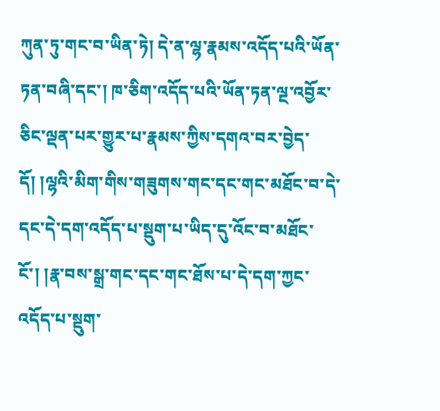ཀུན་ཏུ་གང་བ་ཡིན་ཏེ། དེ་ན་ལྷ་རྣམས་འདོད་པའི་ཡོན་ཏན་བཞི་དང་། ཁ་ཅིག་འདོད་པའི་ཡོན་ཏན་ལྔ་འབྱོར་ཅིང་ལྡན་པར་གྱུར་པ་རྣམས་ཀྱིས་དགའ་བར་བྱེད་དོ། །ལྷའི་མིག་གིས་གཟུགས་གང་དང་གང་མཐོང་བ་དེ་དང་དེ་དག་འདོད་པ་སྡུག་པ་ཡིད་དུ་འོང་བ་མཐོང་ངོ་། །རྣ་བས་སྒྲ་གང་དང་གང་ཐོས་པ་དེ་དག་ཀྱང་འདོད་པ་སྡུག་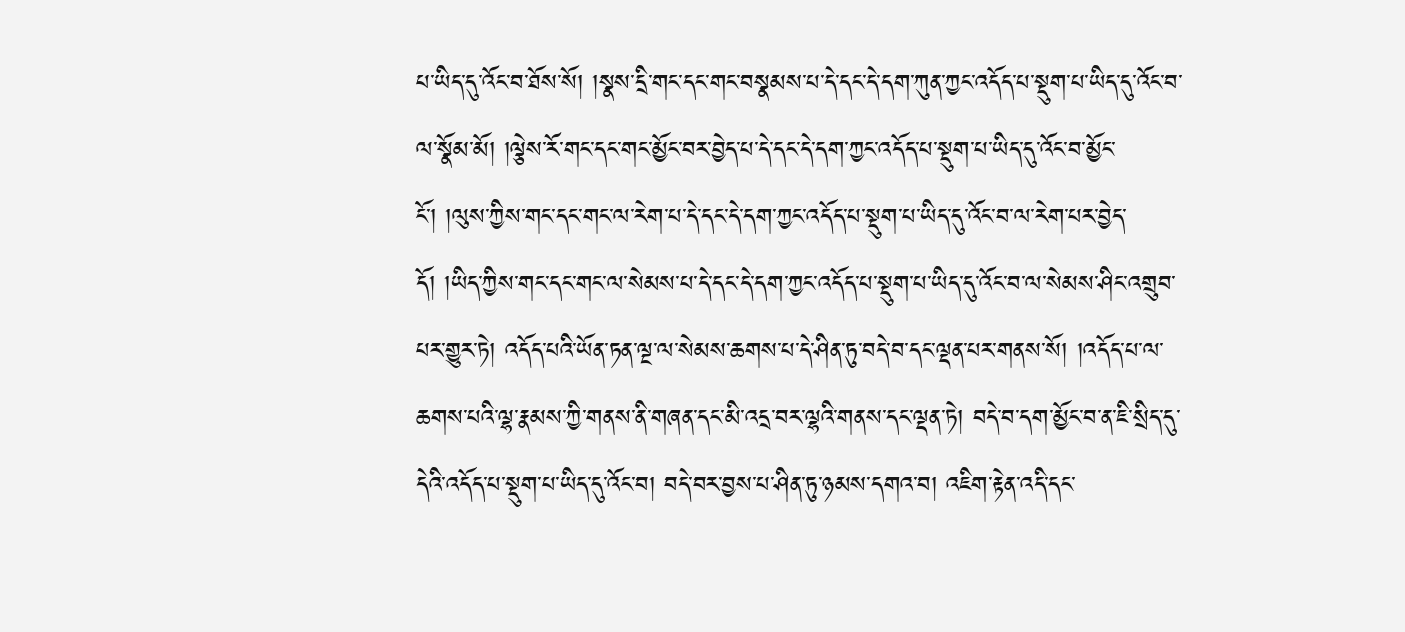པ་ཡིད་དུ་འོང་བ་ཐོས་སོ། །སྣས་དྲི་གང་དང་གང་བསྣམས་པ་དེ་དང་དེ་དག་ཀུན་ཀྱང་འདོད་པ་སྡུག་པ་ཡིད་དུ་འོང་བ་ལ་སྣོམ་མོ། །ལྕེས་རོ་གང་དང་གང་མྱོང་བར་བྱེད་པ་དེ་དང་དེ་དག་ཀྱང་འདོད་པ་སྡུག་པ་ཡིད་དུ་འོང་བ་མྱོང་ངོ་། །ལུས་ཀྱིས་གང་དང་གང་ལ་རེག་པ་དེ་དང་དེ་དག་ཀྱང་འདོད་པ་སྡུག་པ་ཡིད་དུ་འོང་བ་ལ་རེག་པར་བྱེད་དོ། །ཡིད་ཀྱིས་གང་དང་གང་ལ་སེམས་པ་དེ་དང་དེ་དག་ཀྱང་འདོད་པ་སྡུག་པ་ཡིད་དུ་འོང་བ་ལ་སེམས་ཤིང་འགྲུབ་པར་གྱུར་ཏེ། འདོད་པའི་ཡོན་ཏན་ལྔ་ལ་སེམས་ཆགས་པ་དེ་ཤིན་ཏུ་བདེ་བ་དང་ལྡན་པར་གནས་སོ། །འདོད་པ་ལ་ཆགས་པའི་ལྷ་རྣམས་ཀྱི་གནས་ནི་གཞན་དང་མི་འདྲ་བར་ལྷའི་གནས་དང་ལྡན་ཏེ། བདེ་བ་དག་མྱོང་བ་ན་ཇི་སྲིད་དུ་དེའི་འདོད་པ་སྡུག་པ་ཡིད་དུ་འོང་བ། བདེ་བར་བྱས་པ་ཤིན་ཏུ་ཉམས་དགའ་བ། འཇིག་རྟེན་འདི་དང་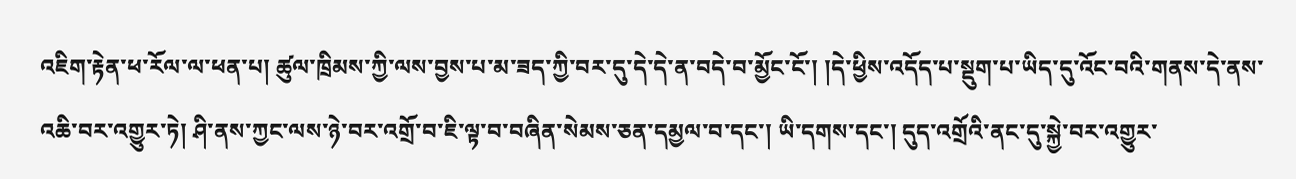འཇིག་རྟེན་ཕ་རོལ་ལ་ཕན་པ། ཚུལ་ཁྲིམས་ཀྱི་ལས་བྱས་པ་མ་ཟད་ཀྱི་བར་དུ་དེ་དེ་ན་བདེ་བ་མྱོང་ངོ་། །དེ་ཕྱིས་འདོད་པ་སྡུག་པ་ཡིད་དུ་འོང་བའི་གནས་དེ་ནས་འཆི་བར་འགྱུར་ཏེ། ཤི་ནས་ཀྱང་ལས་ཉེ་བར་འགྲོ་བ་ཇི་ལྟ་བ་བཞིན་སེམས་ཅན་དམྱལ་བ་དང་། ཡི་དགས་དང་། དུད་འགྲོའི་ནང་དུ་སྐྱེ་བར་འགྱུར་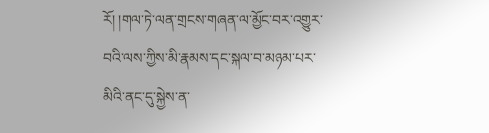རོ། །གལ་ཏེ་ལན་གྲངས་གཞན་ལ་མྱོང་བར་འགྱུར་བའི་ལས་ཀྱིས་མི་རྣམས་དང་སྐལ་བ་མཉམ་པར་མིའི་ནང་དུ་སྐྱེས་ན་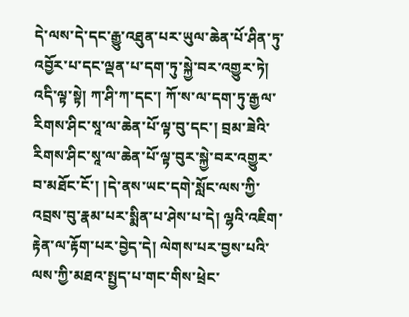དེ་ལས་དེ་དང་རྒྱུ་འཐུན་པར་ཡུལ་ཆེན་པོ་ཤིན་ཏུ་འབྱོར་པ་དང་ལྡན་པ་དག་ཏུ་སྐྱེ་བར་འགྱུར་ཏེ། འདི་ལྟ་སྟེ། ཀ་ཤི་ཀ་དང་། ཀོ་ས་ལ་དག་ཏུ་རྒྱལ་རིགས་ཤིང་སཱ་ལ་ཆེན་པོ་ལྟ་བུ་དང་། བྲམ་ཟེའི་རིགས་ཤིང་སཱ་ལ་ཆེན་པོ་ལྟ་བུར་སྐྱེ་བར་འགྱུར་བ་མཐོང་ངོ་། །དེ་ནས་ཡང་དགེ་སློང་ལས་ཀྱི་འབྲས་བུ་རྣམ་པར་སྨིན་པ་ཤེས་པ་དེ། ལྷའི་འཇིག་རྟེན་ལ་རྟོག་པར་བྱེད་དེ། ལེགས་པར་བྱས་པའི་ལས་ཀྱི་མཐའ་སྤྱད་པ་གང་གིས་ཕྲེང་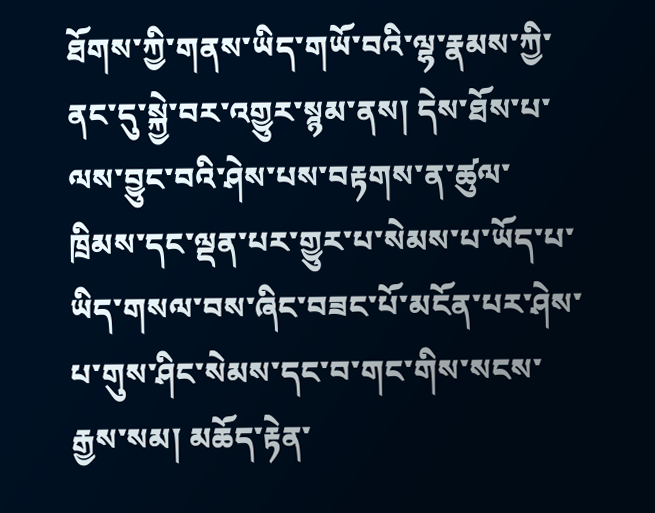ཐོགས་ཀྱི་གནས་ཡིད་གཡོ་བའི་ལྷ་རྣམས་ཀྱི་ནང་དུ་སྐྱེ་བར་འགྱུར་སྙམ་ནས། དེས་ཐོས་པ་ལས་བྱུང་བའི་ཤེས་པས་བརྟགས་ན་ཚུལ་ཁྲིམས་དང་ལྡན་པར་གྱུར་པ་སེམས་པ་ཡོད་པ་ཡིད་གསལ་བས་ཞིང་བཟང་པོ་མངོན་པར་ཤེས་པ་གུས་ཤིང་སེམས་དང་བ་གང་གིས་སངས་རྒྱས་སམ། མཆོད་རྟེན་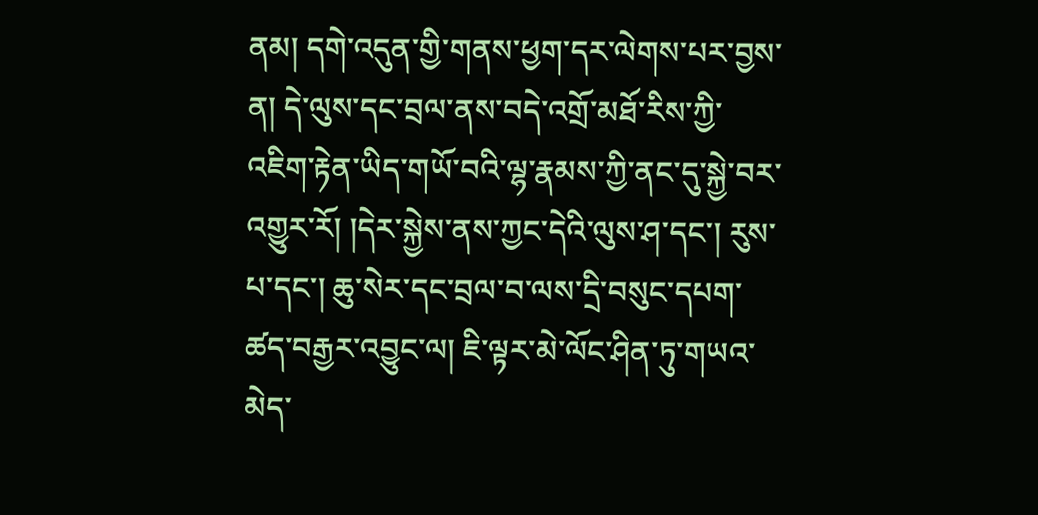ནམ། དགེ་འདུན་གྱི་གནས་ཕྱག་དར་ལེགས་པར་བྱས་ན། དེ་ལུས་དང་བྲལ་ནས་བདེ་འགྲོ་མཐོ་རིས་ཀྱི་འཇིག་རྟེན་ཡིད་གཡོ་བའི་ལྷ་རྣམས་ཀྱི་ནང་དུ་སྐྱེ་བར་འགྱུར་རོ། །དེར་སྐྱེས་ནས་ཀྱང་དེའི་ལུས་ཤ་དང་། རུས་པ་དང་། ཆུ་སེར་དང་བྲལ་བ་ལས་དྲི་བསུང་དཔག་ཚད་བརྒྱར་འབྱུང་ལ། ཇི་ལྟར་མེ་ལོང་ཤིན་ཏུ་གཡའ་མེད་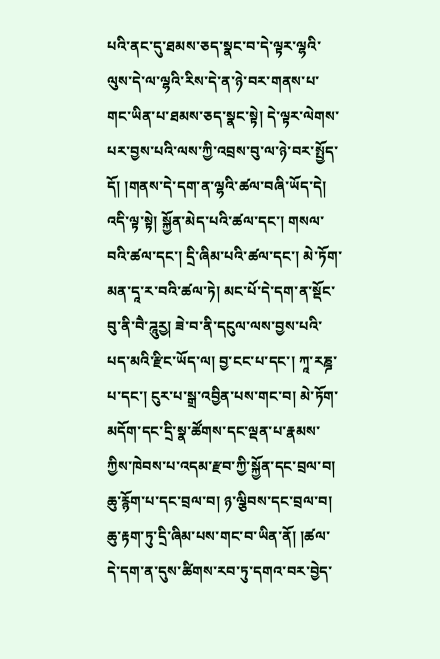པའི་ནང་དུ་ཐམས་ཅད་སྣང་བ་དེ་ལྟར་ལྷའི་ལུས་དེ་ལ་ལྷའི་རིས་དེ་ན་ཉེ་བར་གནས་པ་གང་ཡིན་པ་ཐམས་ཅད་སྣང་སྟེ། དེ་ལྟར་ལེགས་པར་བྱས་པའི་ལས་ཀྱི་འབྲས་བུ་ལ་ཉེ་བར་སྤྱོད་དོ། །གནས་དེ་དག་ན་ལྷའི་ཚལ་བཞི་ཡོད་དེ། འདི་ལྟ་སྟེ། སྐྱོན་མེད་པའི་ཚལ་དང་། གསལ་བའི་ཚལ་དང་། དྲི་ཞིམ་པའི་ཚལ་དང་། མེ་ཏོག་མན་དཱ་ར་བའི་ཚལ་ཏེ། མང་པོ་དེ་དག་ན་སྡོང་བུ་ནི་བཻ་ཌཱུརྱ། ཟེ་བ་ནི་དངུལ་ལས་བྱས་པའི་པད་མའི་རྫིང་ཡོད་ལ། བྱ་ངང་པ་དང་། ཀཱ་རཎྜ་པ་དང་། ངུར་པ་སྒྲ་འབྱིན་པས་གང་བ། མེ་ཏོག་མདོག་དང་དྲི་སྣ་ཚོགས་དང་ལྡན་པ་རྣམས་ཀྱིས་ཁེབས་པ་འདམ་རྫབ་ཀྱི་སྐྱོན་དང་བྲལ་བ། ཆུ་རྙོག་པ་དང་བྲལ་བ། ཉ་ལྕིབས་དང་བྲལ་བ། ཆུ་རྟག་ཏུ་དྲི་ཞིམ་པས་གང་བ་ཡིན་ནོ། །ཚལ་དེ་དག་ན་དུས་ཚིགས་རབ་ཏུ་དགའ་བར་བྱེད་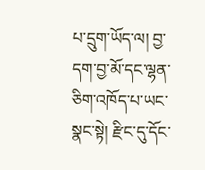པ་དྲུག་ཡོད་ལ། བྱ་དག་བྱ་མོ་དང་ལྷན་ཅིག་འཁོད་པ་ཡང་སྣང་སྟེ། རྫིང་དུ་དོང་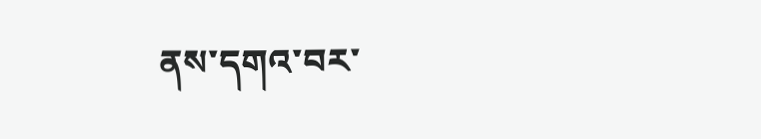ནས་དགའ་བར་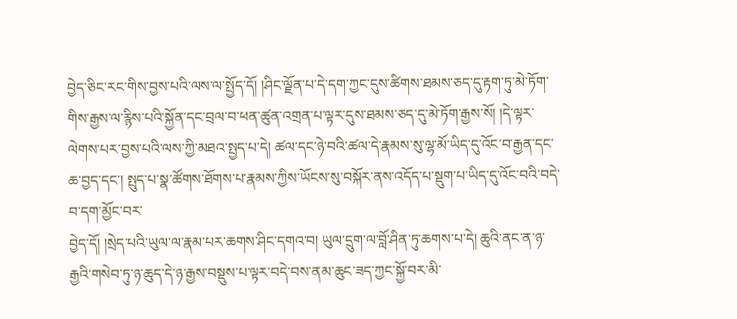བྱེད་ཅིང་རང་གིས་བྱས་པའི་ལས་ལ་སྤྱོད་དོ། །ཤིང་ལྗོན་པ་དེ་དག་ཀྱང་དུས་ཚིགས་ཐམས་ཅད་དུ་རྟག་ཏུ་མེ་ཏོག་གིས་རྒྱས་ལ་རྙིས་པའི་སྐྱོན་དང་བྲལ་བ་ཕན་ཚུན་འགྲན་པ་ལྟར་དུས་ཐམས་ཅད་དུ་མེ་ཏོག་རྒྱས་སོ། །དེ་ལྟར་ལེགས་པར་བྱས་པའི་ལས་ཀྱི་མཐའ་སྤྱད་པ་དེ། ཚལ་དང་ཉེ་བའི་ཚལ་དེ་རྣམས་སུ་ལྷ་མོ་ཡིད་དུ་འོང་བ་རྒྱན་དང་ཆ་བྱད་དང་། སྤུད་པ་སྣ་ཚོགས་ཐོགས་པ་རྣམས་ཀྱིས་ཡོངས་སུ་བསྐོར་ནས་འདོད་པ་སྡུག་པ་ཡིད་དུ་འོང་བའི་བདེ་བ་དག་མྱོང་བར་
བྱེད་དོ། །སྲེད་པའི་ཡུལ་ལ་རྣམ་པར་ཆགས་ཤིང་དགའ་བ། ཡུལ་དྲུག་ལ་བློ་ཤིན་ཏུ་ཆགས་པ་དེ། ཆུའི་ནང་ན་ཉ་རྒྱའི་གསེབ་ཏུ་ཉ་ཆུད་དེ་ཉ་རྒྱས་བསྡུས་པ་ལྟར་བདེ་བས་ནམ་ཆུང་ཟད་ཀྱང་སྐྱོ་བར་མི་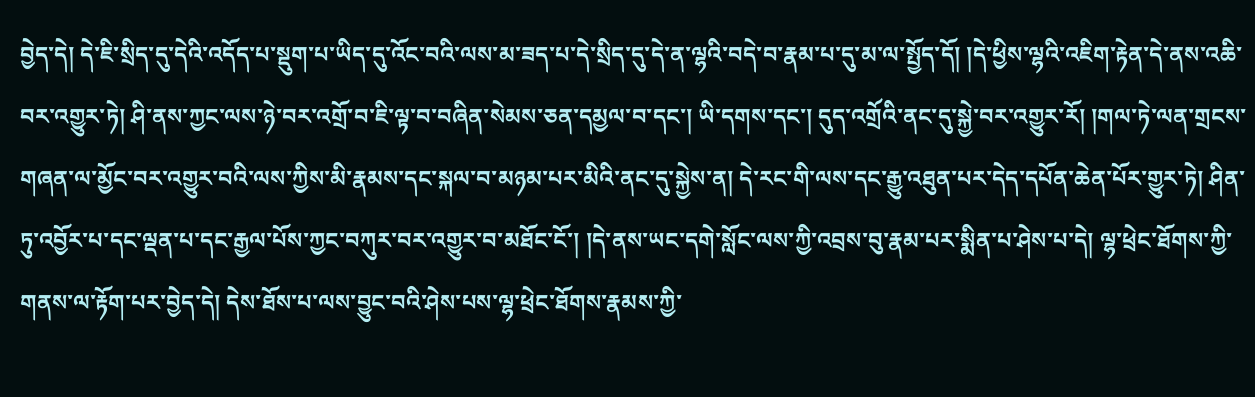བྱེད་དེ། དེ་ཇི་སྲིད་དུ་དེའི་འདོད་པ་སྡུག་པ་ཡིད་དུ་འོང་བའི་ལས་མ་ཟད་པ་དེ་སྲིད་དུ་དེ་ན་ལྷའི་བདེ་བ་རྣམ་པ་དུ་མ་ལ་སྤྱོད་དོ། །དེ་ཕྱིས་ལྷའི་འཇིག་རྟེན་དེ་ནས་འཆི་བར་འགྱུར་ཏེ། ཤི་ནས་ཀྱང་ལས་ཉེ་བར་འགྲོ་བ་ཇི་ལྟ་བ་བཞིན་སེམས་ཅན་དམྱལ་བ་དང་། ཡི་དགས་དང་། དུད་འགྲོའི་ནང་དུ་སྐྱེ་བར་འགྱུར་རོ། །གལ་ཏེ་ལན་གྲངས་གཞན་ལ་མྱོང་བར་འགྱུར་བའི་ལས་ཀྱིས་མི་རྣམས་དང་སྐལ་བ་མཉམ་པར་མིའི་ནང་དུ་སྐྱེས་ན། དེ་རང་གི་ལས་དང་རྒྱུ་འཐུན་པར་དེད་དཔོན་ཆེན་པོར་གྱུར་ཏེ། ཤིན་ཏུ་འབྱོར་པ་དང་ལྡན་པ་དང་རྒྱལ་པོས་ཀྱང་བཀུར་བར་འགྱུར་བ་མཐོང་ངོ་། །དེ་ནས་ཡང་དགེ་སློང་ལས་ཀྱི་འབྲས་བུ་རྣམ་པར་སྨིན་པ་ཤེས་པ་དེ། ལྷ་ཕྲེང་ཐོགས་ཀྱི་གནས་ལ་རྟོག་པར་བྱེད་དེ། དེས་ཐོས་པ་ལས་བྱུང་བའི་ཤེས་པས་ལྷ་ཕྲེང་ཐོགས་རྣམས་ཀྱི་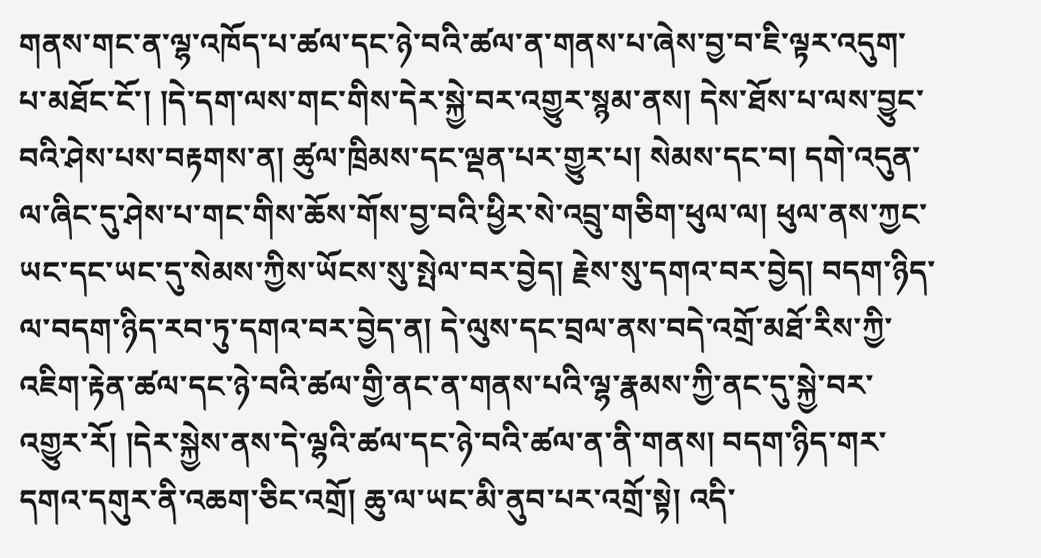གནས་གང་ན་ལྷ་འཁོད་པ་ཚལ་དང་ཉེ་བའི་ཚལ་ན་གནས་པ་ཞེས་བྱ་བ་ཇི་ལྟར་འདུག་པ་མཐོང་ངོ་། །དེ་དག་ལས་གང་གིས་དེར་སྐྱེ་བར་འགྱུར་སྙམ་ནས། དེས་ཐོས་པ་ལས་བྱུང་བའི་ཤེས་པས་བརྟགས་ན། ཚུལ་ཁྲིམས་དང་ལྡན་པར་གྱུར་པ། སེམས་དང་བ། དགེ་འདུན་ལ་ཞིང་དུ་ཤེས་པ་གང་གིས་ཆོས་གོས་བྱ་བའི་ཕྱིར་སེ་འབྲུ་གཅིག་ཕུལ་ལ། ཕུལ་ནས་ཀྱང་ཡང་དང་ཡང་དུ་སེམས་ཀྱིས་ཡོངས་སུ་སྤེལ་བར་བྱེད། རྗེས་སུ་དགའ་བར་བྱེད། བདག་ཉིད་ལ་བདག་ཉིད་རབ་ཏུ་དགའ་བར་བྱེད་ན། དེ་ལུས་དང་བྲལ་ནས་བདེ་འགྲོ་མཐོ་རིས་ཀྱི་འཇིག་རྟེན་ཚལ་དང་ཉེ་བའི་ཚལ་གྱི་ནང་ན་གནས་པའི་ལྷ་རྣམས་ཀྱི་ནང་དུ་སྐྱེ་བར་འགྱུར་རོ། །དེར་སྐྱེས་ནས་དེ་ལྷའི་ཚལ་དང་ཉེ་བའི་ཚལ་ན་ནི་གནས། བདག་ཉིད་གར་དགའ་དགུར་ནི་འཆག་ཅིང་འགྲོ། ཆུ་ལ་ཡང་མི་ནུབ་པར་འགྲོ་སྟེ། འདི་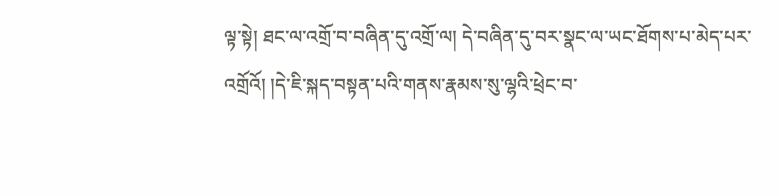ལྟ་སྟེ། ཐང་ལ་འགྲོ་བ་བཞིན་དུ་འགྲོ་ལ། དེ་བཞིན་དུ་བར་སྣང་ལ་ཡང་ཐོགས་པ་མེད་པར་འགྲོའོ། །དེ་ཇི་སྐད་བསྟན་པའི་གནས་རྣམས་སུ་ལྷའི་ཕྲེང་བ་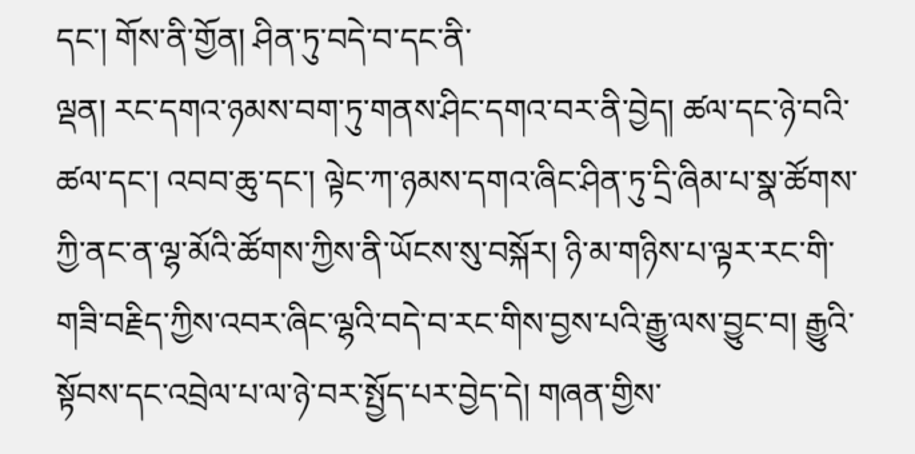དང་། གོས་ནི་གྱོན། ཤིན་ཏུ་བདེ་བ་དང་ནི་
ལྡན། རང་དགའ་ཉམས་བག་ཏུ་གནས་ཤིང་དགའ་བར་ནི་བྱེད། ཚལ་དང་ཉེ་བའི་ཚལ་དང་། འབབ་ཆུ་དང་། ལྟེང་ཀ་ཉམས་དགའ་ཞིང་ཤིན་ཏུ་དྲི་ཞིམ་པ་སྣ་ཚོགས་ཀྱི་ནང་ན་ལྷ་མོའི་ཚོགས་ཀྱིས་ནི་ཡོངས་སུ་བསྐོར། ཉི་མ་གཉིས་པ་ལྟར་རང་གི་གཟི་བརྗིད་ཀྱིས་འབར་ཞིང་ལྷའི་བདེ་བ་རང་གིས་བྱས་པའི་རྒྱུ་ལས་བྱུང་བ། རྒྱུའི་སྟོབས་དང་འབྲེལ་པ་ལ་ཉེ་བར་སྤྱོད་པར་བྱེད་དེ། གཞན་གྱིས་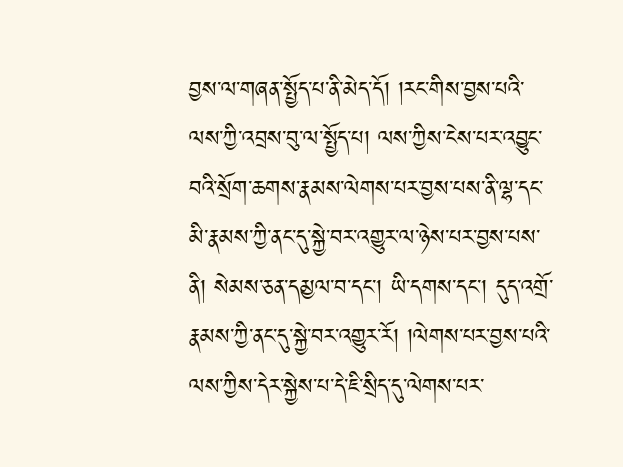བྱས་ལ་གཞན་སྤྱོད་པ་ནི་མེད་དོ། །རང་གིས་བྱས་པའི་ལས་ཀྱི་འབྲས་བུ་ལ་སྤྱོད་པ། ལས་ཀྱིས་ངེས་པར་འབྱུང་བའི་སྲོག་ཆགས་རྣམས་ལེགས་པར་བྱས་པས་ནི་ལྷ་དང་མི་རྣམས་ཀྱི་ནང་དུ་སྐྱེ་བར་འགྱུར་ལ་ཉེས་པར་བྱས་པས་ནི། སེམས་ཅན་དམྱལ་བ་དང་། ཡི་དགས་དང་། དུད་འགྲོ་རྣམས་ཀྱི་ནང་དུ་སྐྱེ་བར་འགྱུར་རོ། །ལེགས་པར་བྱས་པའི་ལས་ཀྱིས་དེར་སྐྱེས་པ་དེ་ཇི་སྲིད་དུ་ལེགས་པར་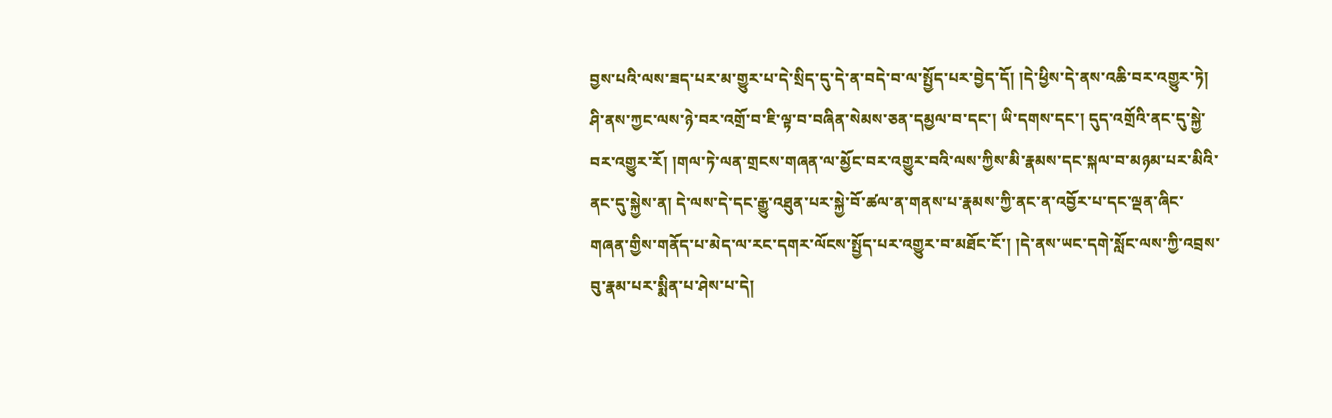བྱས་པའི་ལས་ཟད་པར་མ་གྱུར་པ་དེ་སྲིད་དུ་དེ་ན་བདེ་བ་ལ་སྤྱོད་པར་བྱེད་དོ། །དེ་ཕྱིས་དེ་ནས་འཆི་བར་འགྱུར་ཏེ། ཤི་ནས་ཀྱང་ལས་ཉེ་བར་འགྲོ་བ་ཇི་ལྟ་བ་བཞིན་སེམས་ཅན་དམྱལ་བ་དང་། ཡི་དགས་དང་། དུད་འགྲོའི་ནང་དུ་སྐྱེ་བར་འགྱུར་རོ། །གལ་ཏེ་ལན་གྲངས་གཞན་ལ་མྱོང་བར་འགྱུར་བའི་ལས་ཀྱིས་མི་རྣམས་དང་སྐལ་བ་མཉམ་པར་མིའི་ནང་དུ་སྐྱེས་ན། དེ་ལས་དེ་དང་རྒྱུ་འཐུན་པར་སྐྱེ་བོ་ཚལ་ན་གནས་པ་རྣམས་ཀྱི་ནང་ན་འབྱོར་པ་དང་ལྡན་ཞིང་གཞན་གྱིས་གནོད་པ་མེད་ལ་རང་དགར་ལོངས་སྤྱོད་པར་འགྱུར་བ་མཐོང་ངོ་། །དེ་ནས་ཡང་དགེ་སློང་ལས་ཀྱི་འབྲས་བུ་རྣམ་པར་སྨིན་པ་ཤེས་པ་དེ།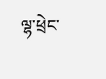ལྷ་ཕྲེང་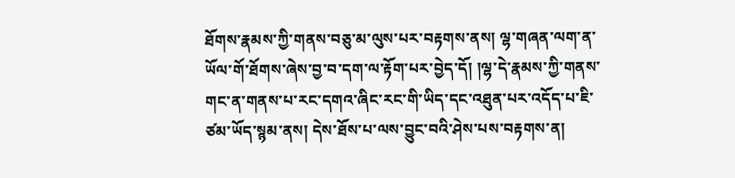ཐོགས་རྣམས་ཀྱི་གནས་བཅུ་མ་ལུས་པར་བརྟགས་ནས། ལྷ་གཞན་ལག་ན་ཡོལ་གོ་ཐོགས་ཞེས་བྱ་བ་དག་ལ་རྟོག་པར་བྱེད་དོ། །ལྷ་དེ་རྣམས་ཀྱི་གནས་གང་ན་གནས་པ་རང་དགའ་ཞིང་རང་གི་ཡིད་དང་འཐུན་པར་འདོད་པ་ཇི་ཙམ་ཡོད་སྙམ་ནས། དེས་ཐོས་པ་ལས་བྱུང་བའི་ཤེས་པས་བརྟགས་ན།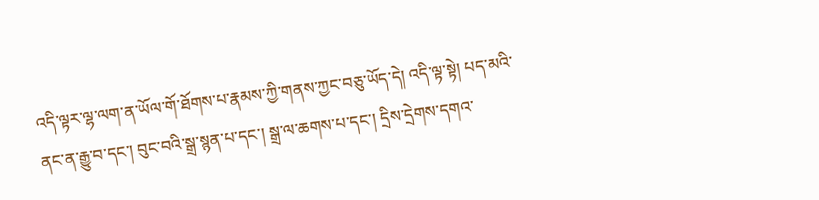འདི་ལྟར་ལྷ་ལག་ན་ཡོལ་གོ་ཐོགས་པ་རྣམས་ཀྱི་གནས་ཀྱང་བཅུ་ཡོད་དེ། འདི་ལྟ་སྟེ། པད་མའི་ནང་ན་རྒྱུ་བ་དང་། བུང་བའི་སྒྲ་སྙན་པ་དང་། སྒྲ་ལ་ཆགས་པ་དང་། དྲིས་དྲེགས་དགའ་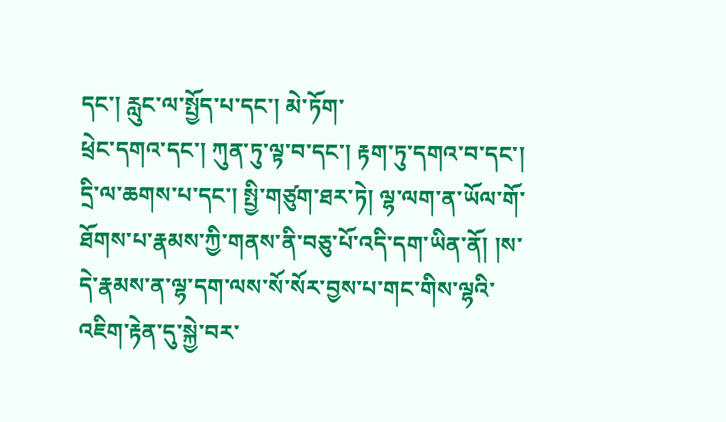དང་། རླུང་ལ་སྤྱོད་པ་དང་། མེ་ཏོག་
ཕྲེང་དགའ་དང་། ཀུན་ཏུ་ལྟ་བ་དང་། རྟག་ཏུ་དགའ་བ་དང་། དྲི་ལ་ཆགས་པ་དང་། སྤྱི་གཙུག་ཐར་ཏེ། ལྷ་ལག་ན་ཡོལ་གོ་ཐོགས་པ་རྣམས་ཀྱི་གནས་ནི་བཅུ་པོ་འདི་དག་ཡིན་ནོ། །ས་དེ་རྣམས་ན་ལྷ་དག་ལས་སོ་སོར་བྱས་པ་གང་གིས་ལྷའི་འཇིག་རྟེན་དུ་སྐྱེ་བར་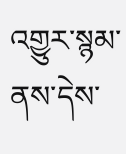འགྱུར་སྙམ་ནས་དེས་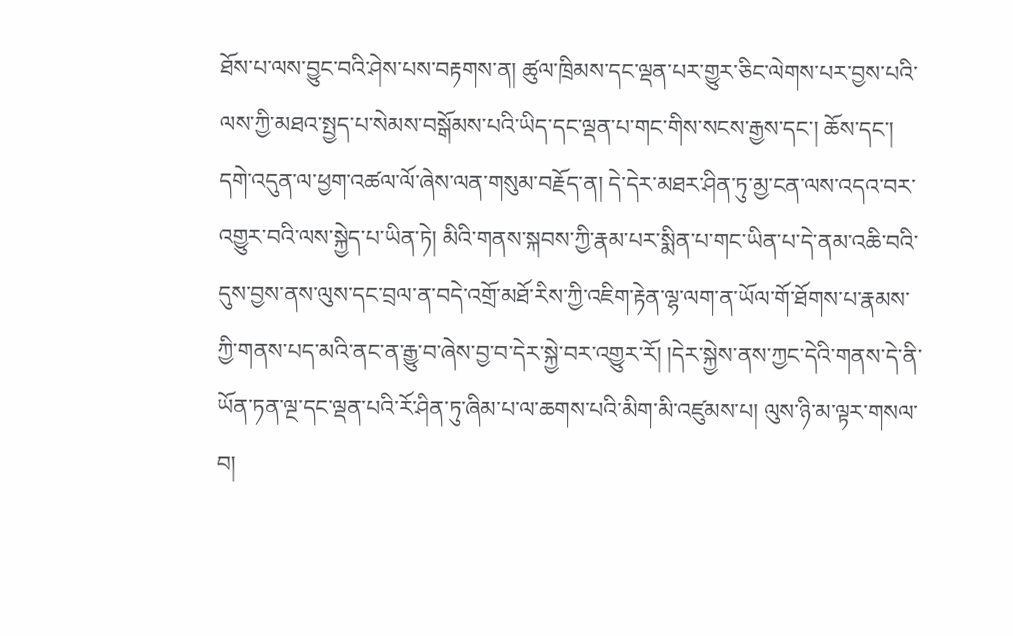ཐོས་པ་ལས་བྱུང་བའི་ཤེས་པས་བརྟགས་ན། ཚུལ་ཁྲིམས་དང་ལྡན་པར་གྱུར་ཅིང་ལེགས་པར་བྱས་པའི་ལས་ཀྱི་མཐའ་སྤྱད་པ་སེམས་བསྒོམས་པའི་ཡིད་དང་ལྡན་པ་གང་གིས་སངས་རྒྱས་དང་། ཆོས་དང་། དགེ་འདུན་ལ་ཕྱག་འཚལ་ལོ་ཞེས་ལན་གསུམ་བརྗོད་ན། དེ་དེར་མཐར་ཤིན་ཏུ་མྱ་ངན་ལས་འདའ་བར་འགྱུར་བའི་ལས་སྐྱེད་པ་ཡིན་ཏེ། མིའི་གནས་སྐབས་ཀྱི་རྣམ་པར་སྨིན་པ་གང་ཡིན་པ་དེ་ནམ་འཆི་བའི་དུས་བྱས་ནས་ལུས་དང་བྲལ་ན་བདེ་འགྲོ་མཐོ་རིས་ཀྱི་འཇིག་རྟེན་ལྷ་ལག་ན་ཡོལ་གོ་ཐོགས་པ་རྣམས་ཀྱི་གནས་པད་མའི་ནང་ན་རྒྱུ་བ་ཞེས་བྱ་བ་དེར་སྐྱེ་བར་འགྱུར་རོ། །དེར་སྐྱེས་ནས་ཀྱང་དེའི་གནས་དེ་ནི་ཡོན་ཏན་ལྔ་དང་ལྡན་པའི་རོ་ཤིན་ཏུ་ཞིམ་པ་ལ་ཆགས་པའི་མིག་མི་འཛུམས་པ། ལུས་ཉི་མ་ལྟར་གསལ་བ།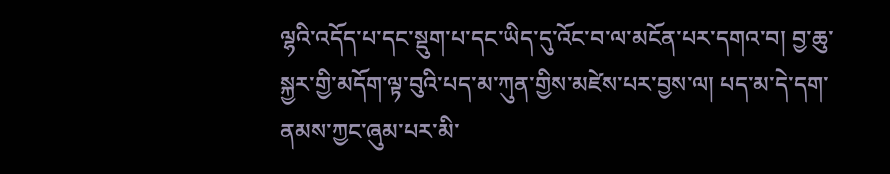ལྷའི་འདོད་པ་དང་སྡུག་པ་དང་ཡིད་དུ་འོང་བ་ལ་མངོན་པར་དགའ་བ། བྱ་ཆུ་སྐྱར་གྱི་མདོག་ལྟ་བུའི་པད་མ་ཀུན་གྱིས་མཛེས་པར་བྱས་ལ། པད་མ་དེ་དག་ནམས་ཀྱང་ཞུམ་པར་མི་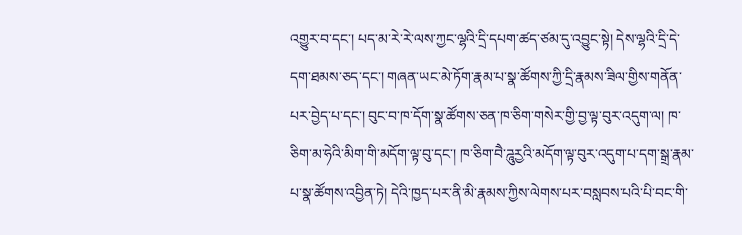འགྱུར་བ་དང་། པད་མ་རེ་རེ་ལས་ཀྱང་ལྷའི་དྲི་དཔག་ཚད་ཙམ་དུ་འབྱུང་སྟེ། དེས་ལྷའི་དྲི་དེ་དག་ཐམས་ཅད་དང་། གཞན་ཡང་མེ་ཏོག་རྣམ་པ་སྣ་ཚོགས་ཀྱི་དྲི་རྣམས་ཟིལ་གྱིས་གནོན་པར་བྱེད་པ་དང་། བུང་བ་ཁ་དོག་སྣ་ཚོགས་ཅན་ཁ་ཅིག་གསེར་གྱི་བྱ་ལྟ་བུར་འདུག་ལ། ཁ་ཅིག་མ་ཧེའི་མིག་གི་མདོག་ལྟ་བུ་དང་། ཁ་ཅིག་བཻ་ཌཱུརྱའི་མདོག་ལྟ་བུར་འདུག་པ་དག་སྒྲ་རྣམ་པ་སྣ་ཚོགས་འབྱིན་ཏེ། དེའི་ཁྱད་པར་ནི་མི་རྣམས་ཀྱིས་ལེགས་པར་བསླབས་པའི་པི་བང་གི་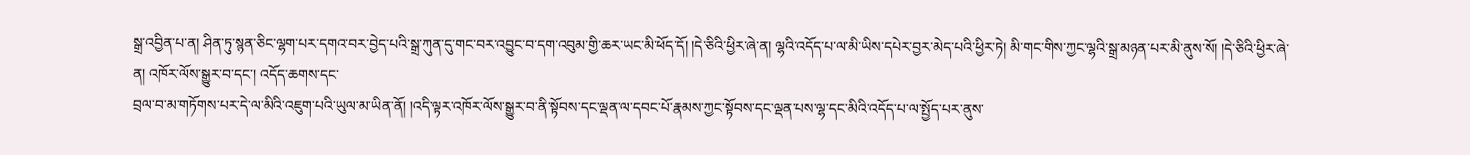སྒྲ་འབྱིན་པ་ན། ཤིན་ཏུ་སྙན་ཅིང་ལྷག་པར་དགའ་བར་བྱེད་པའི་སྒྲ་ཀུན་དུ་གང་བར་འབྱུང་བ་དག་འབུམ་གྱི་ཆར་ཡང་མི་ཕོད་དོ། །དེ་ཅིའི་ཕྱིར་ཞེ་ན། ལྷའི་འདོད་པ་ལ་མི་ཡིས་དཔེར་བྱར་མེད་པའི་ཕྱིར་ཏེ། མི་གང་གིས་ཀྱང་ལྷའི་སྒྲ་མཉན་པར་མི་ནུས་སོ། །དེ་ཅིའི་ཕྱིར་ཞེ་ན། འཁོར་ལོས་སྒྱུར་བ་དང་། འདོད་ཆགས་དང་
བྲལ་བ་མ་གཏོགས་པར་དེ་ལ་མིའི་འཇུག་པའི་ཡུལ་མ་ཡིན་ནོ། །འདི་ལྟར་འཁོར་ལོས་སྒྱུར་བ་ནི་སྟོབས་དང་ལྡན་ལ་དབང་པོ་རྣམས་ཀྱང་སྟོབས་དང་ལྡན་པས་ལྷ་དང་མིའི་འདོད་པ་ལ་སྤྱོད་པར་ནུས་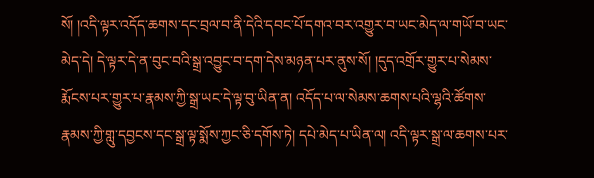སོ། །འདི་ལྟར་འདོད་ཆགས་དང་བྲལ་བ་ནི་དེའི་དབང་པོ་དགའ་བར་འགྱུར་བ་ཡང་མེད་ལ་གཡོ་བ་ཡང་མེད་དེ། དེ་ལྟར་དེ་ན་བུང་བའི་སྒྲ་འབྱུང་བ་དག་དེས་མཉན་པར་ནུས་སོ། །དུད་འགྲོར་གྱུར་པ་སེམས་རྨོངས་པར་གྱུར་པ་རྣམས་ཀྱི་སྒྲ་ཡང་དེ་ལྟ་བུ་ཡིན་ན། འདོད་པ་ལ་སེམས་ཆགས་པའི་ལྷའི་ཚོགས་རྣམས་ཀྱི་གླུ་དབྱངས་དང་སྒྲ་ལྟ་སྨོས་ཀྱང་ཅི་དགོས་ཏེ། དཔེ་མེད་པ་ཡིན་ལ། འདི་ལྟར་སྒྲ་ལ་ཆགས་པར་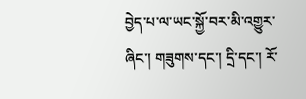བྱེད་པ་ལ་ཡང་སྐྱོ་བར་མི་འགྱུར་ཞིང་། གཟུགས་དང་། དྲི་དང་། རོ་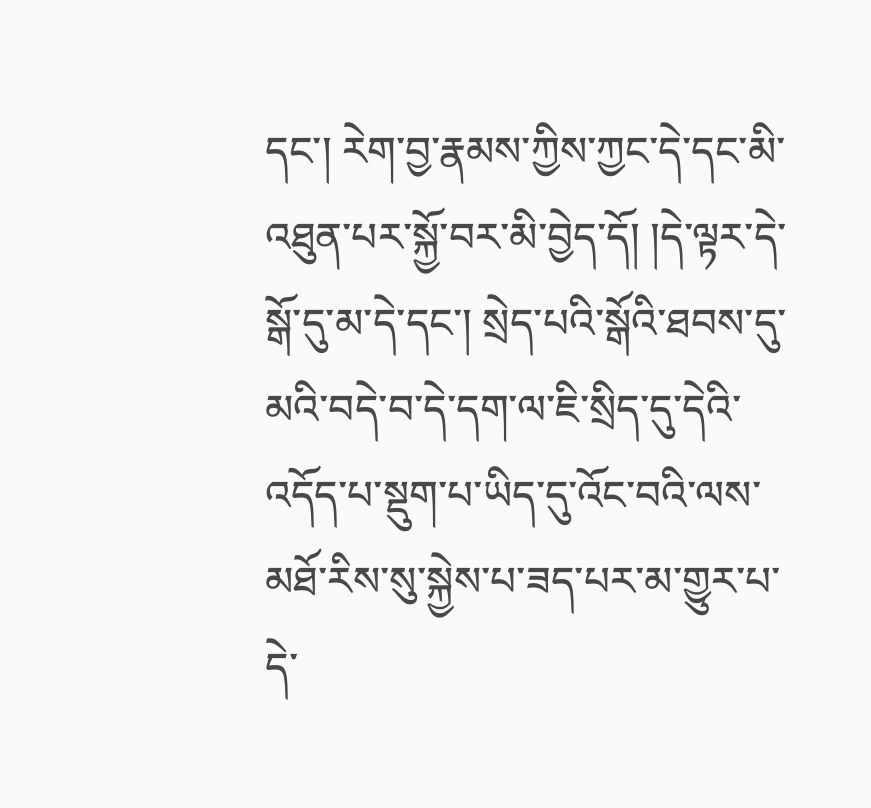དང་། རེག་བྱ་རྣམས་ཀྱིས་ཀྱང་དེ་དང་མི་འཐུན་པར་སྐྱོ་བར་མི་བྱེད་དོ། །དེ་ལྟར་དེ་སྒོ་དུ་མ་དེ་དང་། སྲེད་པའི་སྒོའི་ཐབས་དུ་མའི་བདེ་བ་དེ་དག་ལ་ཇི་སྲིད་དུ་དེའི་འདོད་པ་སྡུག་པ་ཡིད་དུ་འོང་བའི་ལས་མཐོ་རིས་སུ་སྐྱེས་པ་ཟད་པར་མ་གྱུར་པ་དེ་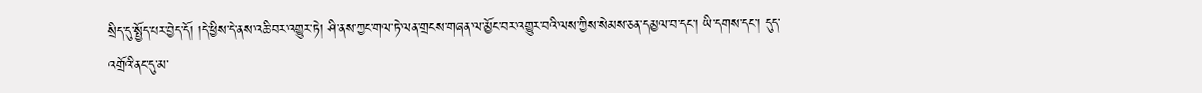སྲིད་དུ་སྤྱོད་པར་བྱེད་དོ། །དེ་ཕྱིས་དེ་ནས་འཆི་བར་འགྱུར་ཏེ། ཤི་ནས་ཀྱང་གལ་ཏེ་ལན་གྲངས་གཞན་ལ་མྱོང་བར་འགྱུར་བའི་ལས་ཀྱིས་སེམས་ཅན་དམྱལ་བ་དང་། ཡི་དགས་དང་། དུད་འགྲོའི་ནང་དུ་མ་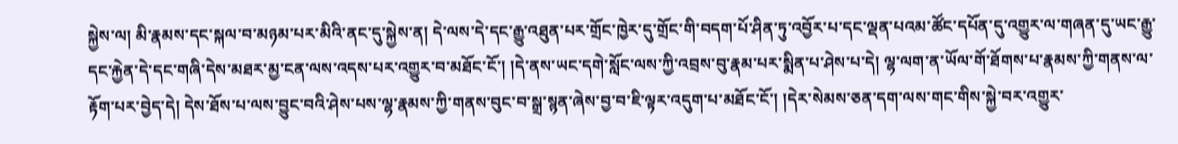སྐྱེས་ལ། མི་རྣམས་དང་སྐལ་བ་མཉམ་པར་མིའི་ནང་དུ་སྐྱེས་ན། དེ་ལས་དེ་དང་རྒྱུ་འཐུན་པར་གྲོང་ཁྱེར་དུ་གྲོང་གི་བདག་པོ་ཤིན་ཏུ་འབྱོར་པ་དང་ལྡན་པའམ་ཚོང་དཔོན་དུ་འགྱུར་ལ་གཞན་དུ་ཡང་རྒྱུ་དང་རྐྱེན་དེ་དང་གཞི་དེས་མཐར་མྱ་ངན་ལས་འདས་པར་འགྱུར་བ་མཐོང་ངོ་། །དེ་ནས་ཡང་དགེ་སློང་ལས་ཀྱི་འབྲས་བུ་རྣམ་པར་སྨིན་པ་ཤེས་པ་དེ། ལྷ་ལག་ན་ཡོལ་གོ་ཐོགས་པ་རྣམས་ཀྱི་གནས་ལ་རྟོག་པར་བྱེད་དེ། དེས་ཐོས་པ་ལས་བྱུང་བའི་ཤེས་པས་ལྷ་རྣམས་ཀྱི་གནས་བུང་བ་སྒྲ་སྙན་ཞེས་བྱ་བ་ཇི་ལྟར་འདུག་པ་མཐོང་ངོ་། །དེར་སེམས་ཅན་དག་ལས་གང་གིས་སྐྱེ་བར་འགྱུར་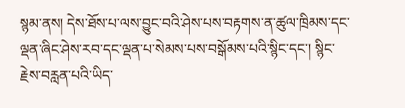སྙམ་ནས། དེས་ཐོས་པ་ལས་བྱུང་བའི་ཤེས་པས་བརྟགས་ན་ཚུལ་ཁྲིམས་དང་ལྡན་ཞིང་ཤེས་རབ་དང་ལྡན་པ་སེམས་པས་བསྒོམས་པའི་སྙིང་དང་། སྙིང་རྗེས་བརླན་པའི་ཡིད་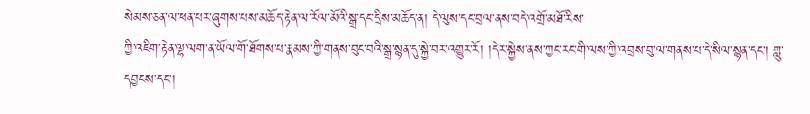སེམས་ཅན་ལ་ཕན་པར་ཞུགས་པས་མཆོད་རྟེན་ལ་རོལ་མོའི་སྒྲ་དང་དྲིས་མཆོད་ན། དེ་ལུས་དང་བྲལ་ནས་བདེ་འགྲོ་མཐོ་རིས་
ཀྱི་འཇིག་རྟེན་ལྷ་ལག་ན་ཡོལ་གོ་ཐོགས་པ་རྣམས་ཀྱི་གནས་བུང་བའི་སྒྲ་སྙན་དུ་སྐྱེ་བར་འགྱུར་རོ། །དེར་སྐྱེས་ནས་ཀྱང་རང་གི་ལས་ཀྱི་འབྲས་བུ་ལ་གནས་པ་དེ་སིལ་སྙན་དང་། གླུ་དབྱངས་དང་།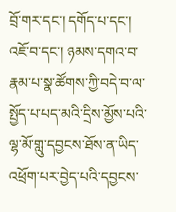བྲོ་གར་དང་། དགོད་པ་དང་། འཇོ་བ་དང་། ཉམས་དགའ་བ་རྣམ་པ་སྣ་ཚོགས་ཀྱི་བདེ་བ་ལ་སྤྱོད་པ་པད་མའི་དྲིས་མྱོས་པའི་ལྷ་མོ་གླུ་དབྱངས་ཐོས་ན་ཡིད་འཕྲོག་པར་བྱེད་པའི་དབྱངས་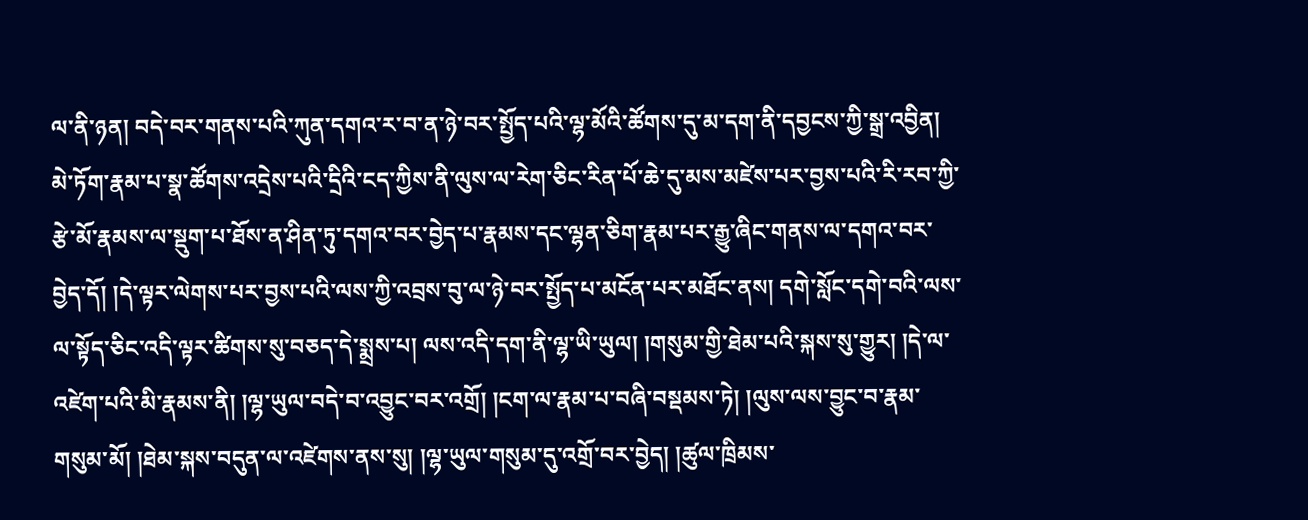ལ་ནི་ཉན། བདེ་བར་གནས་པའི་ཀུན་དགའ་ར་བ་ན་ཉེ་བར་སྤྱོད་པའི་ལྷ་མོའི་ཚོགས་དུ་མ་དག་ནི་དབྱངས་ཀྱི་སྒྲ་འབྱིན། མེ་ཏོག་རྣམ་པ་སྣ་ཚོགས་འདྲེས་པའི་དྲིའི་ངད་ཀྱིས་ནི་ལུས་ལ་རེག་ཅིང་རིན་པོ་ཆེ་དུ་མས་མཛེས་པར་བྱས་པའི་རི་རབ་ཀྱི་རྩེ་མོ་རྣམས་ལ་སྡུག་པ་ཐོས་ན་ཤིན་ཏུ་དགའ་བར་བྱེད་པ་རྣམས་དང་ལྷན་ཅིག་རྣམ་པར་རྒྱུ་ཞིང་གནས་ལ་དགའ་བར་བྱེད་དོ། །དེ་ལྟར་ལེགས་པར་བྱས་པའི་ལས་ཀྱི་འབྲས་བུ་ལ་ཉེ་བར་སྤྱོད་པ་མངོན་པར་མཐོང་ནས། དགེ་སློང་དགེ་བའི་ལས་ལ་སྟོད་ཅིང་འདི་ལྟར་ཚིགས་སུ་བཅད་དེ་སྨྲས་པ། ལས་འདི་དག་ནི་ལྷ་ཡི་ཡུལ། །གསུམ་གྱི་ཐེམ་པའི་སྐས་སུ་གྱུར། །དེ་ལ་འཛེག་པའི་མི་རྣམས་ནི། །ལྷ་ཡུལ་བདེ་བ་འབྱུང་བར་འགྲོ། །ངག་ལ་རྣམ་པ་བཞི་བསྡམས་ཏེ། །ལུས་ལས་བྱུང་བ་རྣམ་གསུམ་མོ། །ཐེམ་སྐས་བདུན་ལ་འཛེགས་ནས་སུ། །ལྷ་ཡུལ་གསུམ་དུ་འགྲོ་བར་བྱེད། །ཚུལ་ཁྲིམས་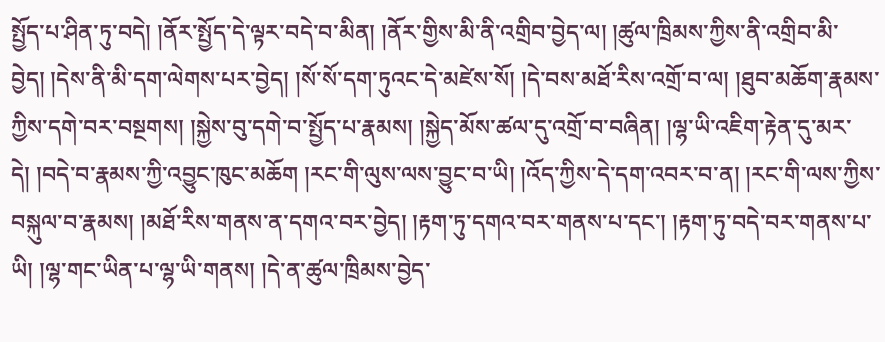སྤྱོད་པ་ཤིན་ཏུ་བདེ། །ནོར་སྤྱོད་དེ་ལྟར་བདེ་བ་མིན། །ནོར་གྱིས་མི་ནི་འགྲིབ་བྱེད་ལ། །ཚུལ་ཁྲིམས་ཀྱིས་ནི་འགྲིབ་མི་བྱེད། །དེས་ནི་མི་དག་ལེགས་པར་བྱེད། །སོ་སོ་དག་ཏུའང་དེ་མཛེས་སོ། །དེ་བས་མཐོ་རིས་འགྲོ་བ་ལ། །ཐུབ་མཆོག་རྣམས་ཀྱིས་དགེ་བར་བསྔགས། །སྐྱེས་བུ་དགེ་བ་སྤྱོད་པ་རྣམས། །སྐྱེད་མོས་ཚལ་དུ་འགྲོ་བ་བཞིན། །ལྷ་ཡི་འཇིག་རྟེན་དུ་མར་དེ། །བདེ་བ་རྣམས་ཀྱི་འབྱུང་ཁུང་མཆོག །རང་གི་ལུས་ལས་བྱུང་བ་ཡི། །འོད་ཀྱིས་དེ་དག་འབར་བ་ན། །རང་གི་ལས་ཀྱིས་བསྐུལ་བ་རྣམས། །མཐོ་རིས་གནས་ན་དགའ་བར་བྱེད། །རྟག་ཏུ་དགའ་བར་གནས་པ་དང་། །རྟག་ཏུ་བདེ་བར་གནས་པ་ཡི། །ལྷ་གང་ཡིན་པ་ལྷ་ཡི་གནས། །དེ་ན་ཚུལ་ཁྲིམས་བྱེད་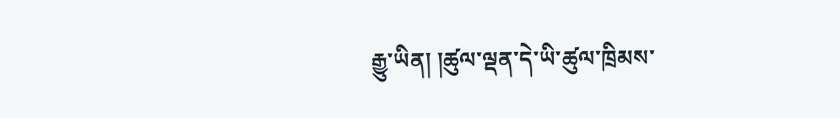རྒྱུ་ཡིན། །ཚུལ་ལྡན་དེ་ཡི་ཚུལ་ཁྲིམས་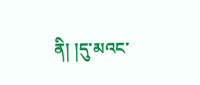ནི། །དུ་མའང་